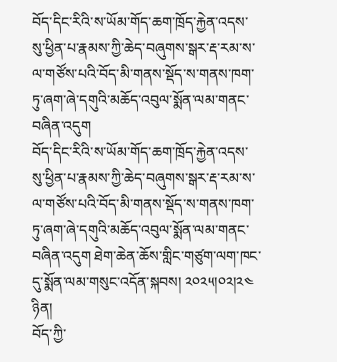བོད་དིང་རིའི་ས་ཡོམ་གོད་ཆག་ཁྲོད་རྐྱེན་འདས་སུ་ཕྱིན་པ་རྣམས་ཀྱི་ཆེད་བཞུགས་སྒར་རྡ་རམ་ས་ལ་གཙོས་པའི་བོད་མི་གནས་སྡོད་ས་གནས་ཁག་ཏུ་ཞག་ཞེ་དགུའི་མཆོད་འབུལ་སྨོན་ལམ་གནང་བཞིན་འདུག
བོད་དིང་རིའི་ས་ཡོམ་གོད་ཆག་ཁྲོད་རྐྱེན་འདས་སུ་ཕྱིན་པ་རྣམས་ཀྱི་ཆེད་བཞུགས་སྒར་རྡ་རམ་ས་ལ་གཙོས་པའི་བོད་མི་གནས་སྡོད་ས་གནས་ཁག་ཏུ་ཞག་ཞེ་དགུའི་མཆོད་འབུལ་སྨོན་ལམ་གནང་བཞིན་འདུག ཐེག་ཆེན་ཆོས་གླིང་གཙུག་ལག་ཁང་དུ་སྨོན་ལམ་གསུང་འདོན་སྐབས། ༢༠༢༥།༠༢།༢༤ ཉིན།
བོད་ཀྱི་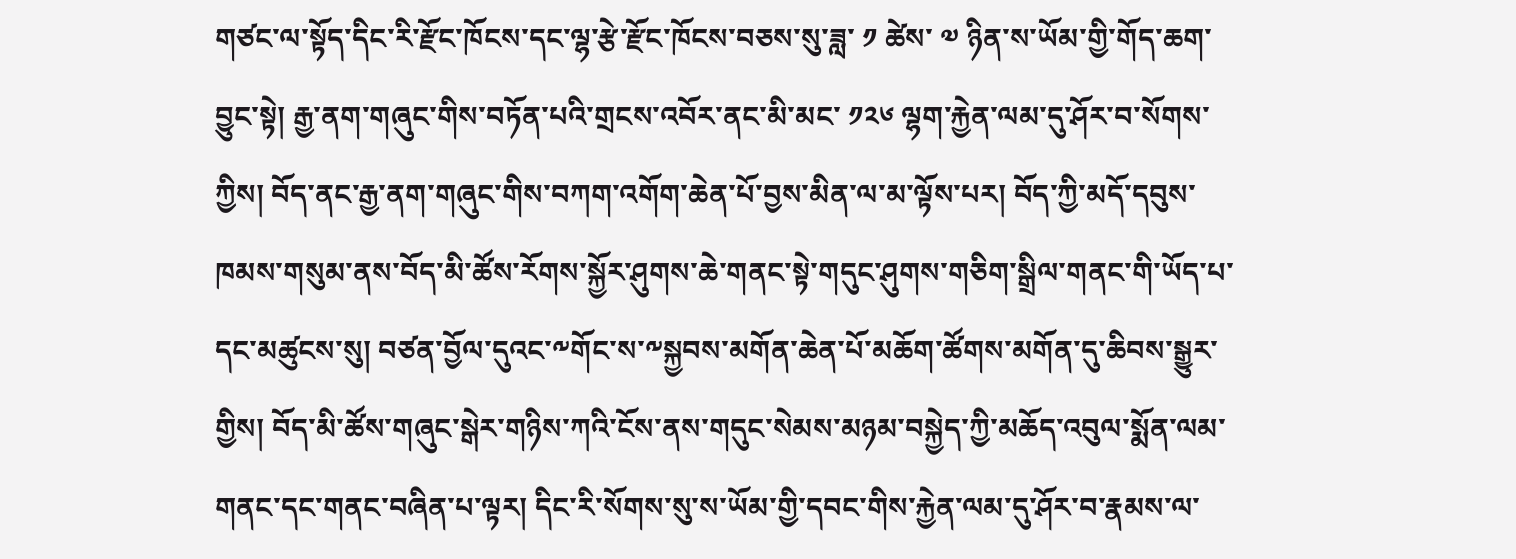གཙང་ལ་སྟོད་དིང་རི་རྫོང་ཁོངས་དང་ལྷ་རྩེ་རྫོང་ཁོངས་བཅས་སུ་ཟླ་ ༡ ཚེས་ ༧ ཉིན་ས་ཡོམ་གྱི་གོད་ཆག་བྱུང་སྟེ། རྒྱ་ནག་གཞུང་གིས་བཏོན་པའི་གྲངས་འབོར་ནང་མི་མང་ ༡༢༦ ལྷག་རྐྱེན་ལམ་དུ་ཤོར་བ་སོགས་ཀྱིས། བོད་ནང་རྒྱ་ནག་གཞུང་གིས་བཀག་འགོག་ཆེན་པོ་བྱས་མིན་ལ་མ་ལྟོས་པར། བོད་ཀྱི་མདོ་དབུས་ཁམས་གསུམ་ནས་བོད་མི་ཚོས་རོགས་སྐྱོར་ཤུགས་ཆེ་གནང་སྟེ་གདུང་ཤུགས་གཅིག་སྒྲིལ་གནང་གི་ཡོད་པ་དང་མཚུངས་སུ། བཙན་བྱོལ་དུའང་༸གོང་ས་༸སྐྱབས་མགོན་ཆེན་པོ་མཆོག་ཚོགས་མགོན་དུ་ཆིབས་སྒྱུར་གྱིས། བོད་མི་ཚོས་གཞུང་སྒེར་གཉིས་ཀའི་ངོས་ནས་གདུང་སེམས་མཉམ་བསྐྱེད་ཀྱི་མཆོད་འབུལ་སྨོན་ལམ་གནང་དང་གནང་བཞིན་པ་ལྟར། དིང་རི་སོགས་སུ་ས་ཡོམ་གྱི་དབང་གིས་རྐྱེན་ལམ་དུ་ཤོར་བ་རྣམས་ལ་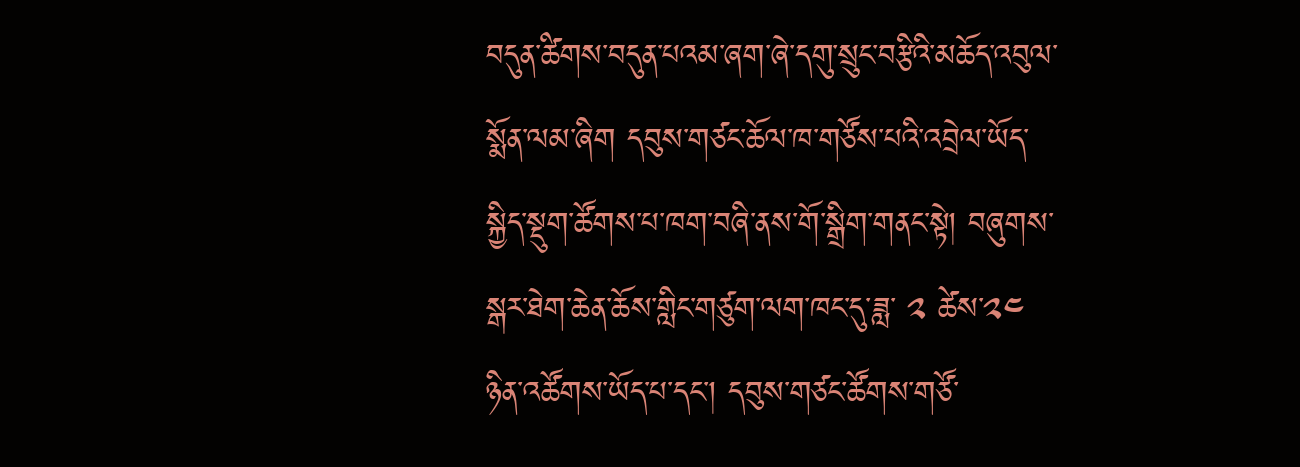བདུན་ཚིགས་བདུན་པའམ་ཞག་ཞེ་དགུ་སྲུང་བརྩིའི་མཆོད་འབུལ་སྨོན་ལམ་ཞིག དབུས་གཙང་ཆོལ་ཁ་གཙོས་པའི་འབྲེལ་ཡོད་སྐྱིད་སྡུག་ཚོགས་པ་ཁག་བཞི་ནས་གོ་སྒྲིག་གནང་སྟེ། བཞུགས་སྒར་ཐེག་ཆེན་ཆོས་གླིང་གཙུག་ལག་ཁང་དུ་ཟླ་ ༢ ཚེས་༢༤ ཉིན་འཚོགས་ཡོད་པ་དང་། དབུས་གཙང་ཚོགས་གཙོ་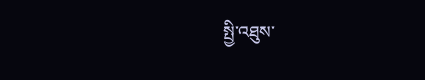སྤྱི་འཐུས་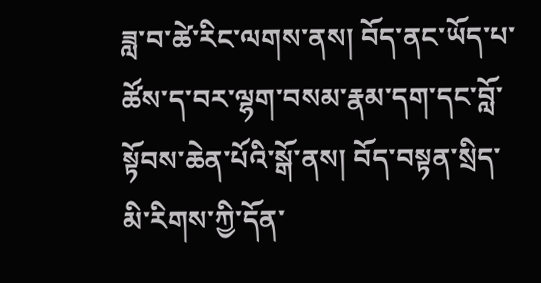ཟླ་བ་ཚེ་རིང་ལགས་ནས། བོད་ནང་ཡོད་པ་ཚོས་ད་བར་ལྷག་བསམ་རྣམ་དག་དང་བློ་སྟོབས་ཆེན་པོའི་སྒོ་ནས། བོད་བསྟན་སྲིད་མི་རིགས་ཀྱི་དོན་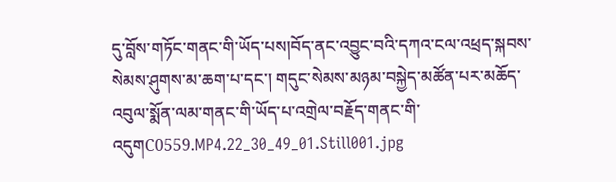དུ་བློས་གཏོང་གནང་གི་ཡོད་པས།བོད་ནང་འབྱུང་བའི་དཀའ་ངལ་འཕྲད་སྐབས་སེམས་ཤུགས་མ་ཆག་པ་དང་། གདུང་སེམས་མཉམ་བསྐྱེད་མཚོན་པར་མཆོད་འབུལ་སྨོན་ལམ་གནང་གི་ཡོད་པ་འགྲེལ་བརྗོད་གནང་གི་འདུགC0559.MP4.22_30_49_01.Still001.jpg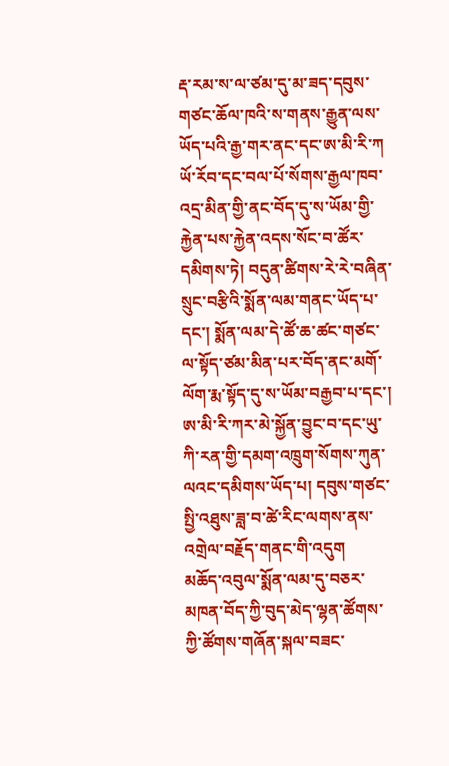རྡ་རམ་ས་ལ་ཙམ་དུ་མ་ཟད་དབུས་གཙང་ཆོལ་ཁའི་ས་གནས་རྒྱུན་ལས་ཡོད་པའི་རྒྱ་གར་ནང་དང་ཨ་མི་རི་ཀ ཡོ་རོབ་དང་བལ་པོ་སོགས་རྒྱལ་ཁབ་འདྲ་མིན་གྱི་ནང་བོད་དུ་ས་ཡོམ་གྱི་རྐྱེན་པས་རྐྱེན་འདས་སོང་བ་ཚོར་དམིགས་ཏེ། བདུན་ཚིགས་རེ་རེ་བཞིན་སྲུང་བརྩིའི་སྨོན་ལམ་གནང་ཡོད་པ་དང་། སྨོན་ལམ་དེ་ཚོ་ཆ་ཚང་གཙང་ལ་སྟོད་ཙམ་མིན་པར་བོད་ནང་མགོ་ལོག་རྨ་སྟོད་དུ་ས་ཡོམ་བརྒྱབ་པ་དང་། ཨ་མི་རི་ཀར་མེ་སྐྱོན་བྱུང་བ་དང་ཡུ་ཀི་རན་གྱི་དམག་འཁྲུག་སོགས་ཀུན་ལའང་དམིགས་ཡོད་པ། དབུས་གཙང་སྤྱི་འཐུས་ཟླ་བ་ཚེ་རིང་ལགས་ནས་འགྲེལ་བརྗོད་གནང་གི་འདུག
མཆོད་འབུལ་སྨོན་ལམ་དུ་བཅར་མཁན་བོད་ཀྱི་བུད་མེད་ལྷན་ཚོགས་ཀྱི་ཚོགས་གཞོན་སྐལ་བཟང་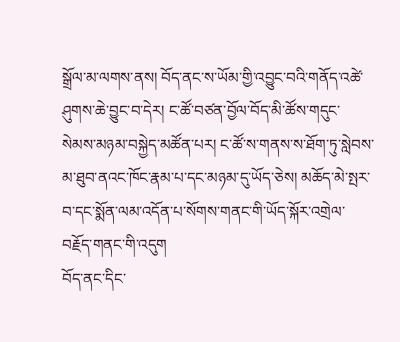སྒྲོལ་མ་ལགས་ནས། བོད་ནང་ས་ཡོམ་གྱི་འབྱུང་བའི་གནོད་འཚེ་ཤུགས་ཆེ་བྱུང་བ་དེར། ང་ཚོ་བཙན་བྱོལ་བོད་མི་ཚོས་གདུང་སེམས་མཉམ་བསྐྱེད་མཚོན་པར། ང་ཚོ་ས་གནས་ས་ཐོག་ཏུ་སླེབས་མ་ཐུབ་ནའང་ཁོང་རྣམ་པ་དང་མཉམ་དུ་ཡོད་ཅེས། མཆོད་མེ་སྤར་བ་དང་སྨོན་ལམ་འདོན་པ་སོགས་གནང་གི་ཡོད་སྐོར་འགྲེལ་བརྗོད་གནང་གི་འདུག
བོད་ནང་དིང་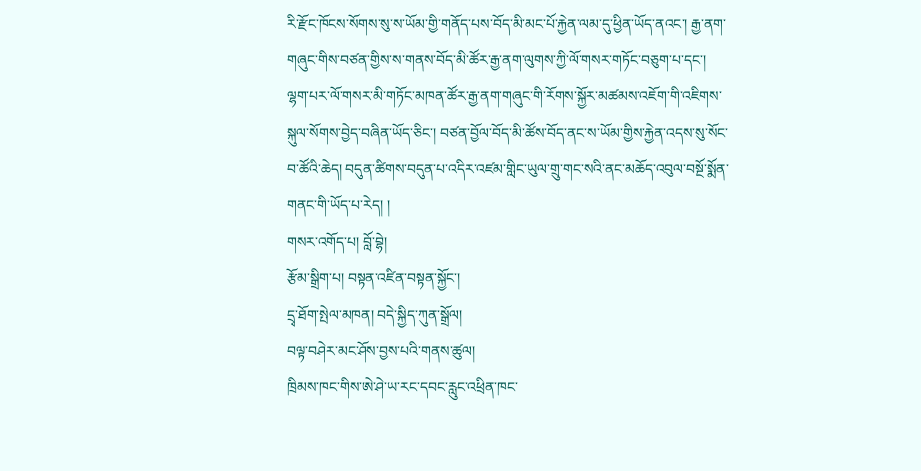རི་རྫོང་ཁོངས་སོགས་སུ་ས་ཡོམ་གྱི་གནོད་པས་བོད་མི་མང་པོ་རྐྱེན་ལམ་དུ་ཕྱིན་ཡོད་ནའང་། རྒྱ་ནག་གཞུང་གིས་བཙན་གྱིས་ས་གནས་བོད་མི་ཚོར་རྒྱ་ནག་ལུགས་ཀྱི་ལོ་གསར་གཏོང་བཅུག་པ་དང་། ལྷག་པར་ལོ་གསར་མི་གཏོང་མཁན་ཚོར་རྒྱ་ནག་གཞུང་གི་རོགས་སྐྱོར་མཚམས་འཇོག་གི་འཇིགས་སྐུལ་སོགས་བྱེད་བཞིན་ཡོད་ཅིང་། བཙན་བྱོལ་བོད་མི་ཚོས་བོད་ནང་ས་ཡོམ་གྱིས་རྐྱེན་འདས་སུ་སོང་བ་ཚོའི་ཆེད། བདུན་ཚིགས་བདུན་པ་འདིར་འཛམ་གླིང་ཡུལ་གྲུ་གང་སའི་ནང་མཆོད་འབུལ་བསྔོ་སྨོན་གནང་གི་ཡོད་པ་རེད། །
གསར་འགོད་པ། བློ་བྷེ།
རྩོམ་སྒྲིག་པ། བསྟན་འཛིན་བསྟན་སྐྱོང་།
དྲྭ་ཐོག་སྤེལ་མཁན། བདེ་སྐྱིད་ཀུན་སྒྲོལ།
བལྟ་བཤེར་མང་ཤོས་བྱས་པའི་གནས་ཚུལ།
ཁྲིམས་ཁང་གིས་ཨེ་ཤེ་ཡ་རང་དབང་རླུང་འཕྲིན་ཁང་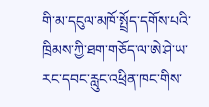གི་མ་དངུལ་མཁོ་སྤྲོད་དགོས་པའི་ཁྲིམས་ཀྱི་ཐག་གཅོད་ལ་ཨེ་ཤེ་ཡ་རང་དབང་རླུང་འཕྲིན་ཁང་གིས་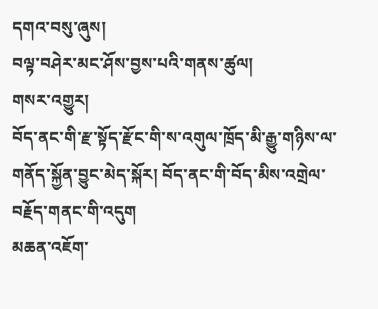དགའ་བསུ་ཞུས།
བལྟ་བཤེར་མང་ཤོས་བྱས་པའི་གནས་ཚུལ།
གསར་འགྱུར།
བོད་ནང་གི་རྫ་སྟོད་རྫོང་གི་ས་འགུལ་ཁྲོད་མི་རྒྱུ་གཉིས་ལ་གནོད་སྐྱོན་བྱུང་མེད་སྐོར། བོད་ནང་གི་བོད་མིས་འགྲེལ་བརྗོད་གནང་གི་འདུག
མཆན་འཇོག་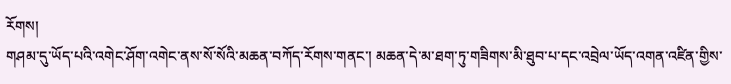རོགས།
གཤམ་དུ་ཡོད་པའི་འགེང་ཤོག་འགེང་ནས་སོ་སོའི་མཆན་བཀོད་རོགས་གནང་། མཆན་དེ་མ་ཐག་ཏུ་གཟིགས་མི་ཐུབ་པ་དང་འབྲེལ་ཡོད་འགན་འཛིན་གྱིས་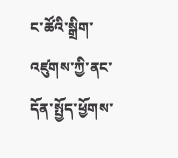ང་ཚོའི་སྒྲིག་འཛུགས་ཀྱི་ནང་དོན་སྤྱོད་ཕྱོགས་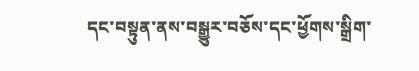དང་བསྟུན་ནས་བསྒྱུར་བཅོས་དང་ཕྱོགས་སྒྲིག་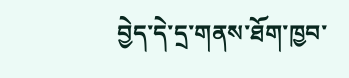བྱེད་དེ་དྲ་གནས་ཐོག་ཁྱབ་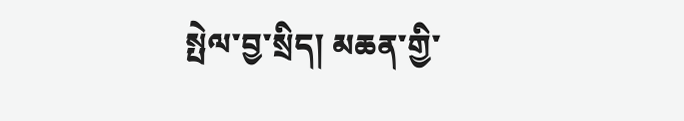སྤེལ་བྱ་སྲིད། མཆན་གྱི་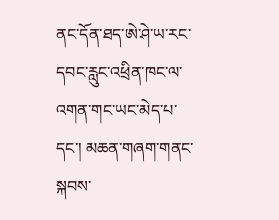ནང་དོན་ཐད་ཨེ་ཤེ་ཡ་རང་དབང་རླུང་འཕྲིན་ཁང་ལ་འགན་གང་ཡང་མེད་པ་དང་། མཆན་གཞག་གནང་སྐབས་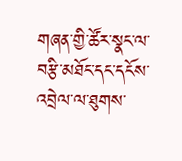གཞན་གྱི་ཚོར་སྣང་ལ་བརྩི་མཐོང་དང་དངོས་འབྲེལ་ལ་ཐུགས་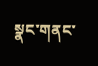སྣང་གནང་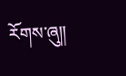རོགས་ཞུ༎